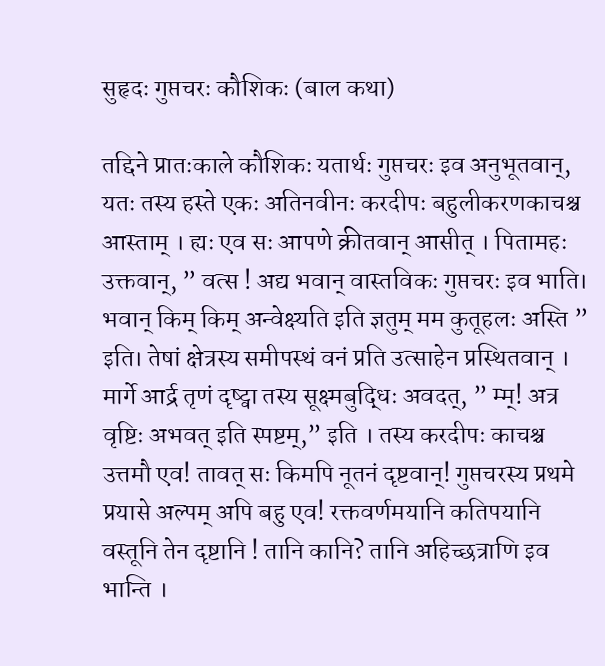सुहृदः गुप्तचरः कौशिकः (बाल कथा)

तद्दिने प्रातःकाले कौशिकः यतार्थः गुप्तचरः इव अनुभूतवान्, यतः तस्य हस्ते एकः अतिनवीनः करदीपः बहुलीकरणकाचश्च आस्ताम् । ह्यः एव सः आपणे क्रीतवान् आसीत् । पितामहः उक्तवान्, ” वत्स ! अद्य भवान् वास्तविकः गुप्तचरः इव भाति। भवान् किम् किम् अन्वेक्ष्यति इति ज्ञतुम् मम कुतूहलः अस्ति ” इति। तेषां क्षेत्रस्य समीपस्थं वनं प्रति उत्साहेन प्रस्थितवान् । मार्गे आर्द्र तृणं दृष्ट्वा तस्य सूक्ष्मबुद्धिः अवदत्, ” म्म्! अत्र वृष्टिः अभवत् इति स्पष्टम्,” इति । तस्य करदीपः काचश्च उत्तमौ एव! तावत् सः किमपि नूतनं दृष्टवान्! गुप्तचरस्य प्रथमे प्रयासे अल्पम् अपि बहु एव! रक्तवर्णमयानि कतिपयानि वस्तूनि तेन दृष्टानि ! तानि कानि? तानि अहिच्छत्राणि इव भान्ति ।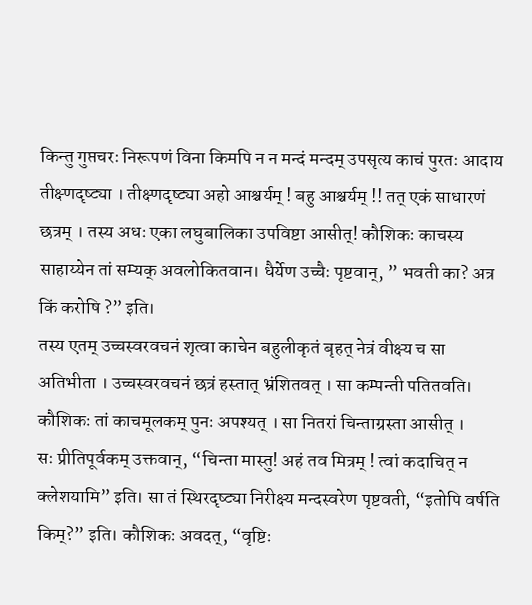किन्तु गुप्तचरः निरूपणं विना किमपि न न मन्दं मन्दम् उपसृत्य काचं पुरतः आदाय तीक्ष्णदृष्ट्या । तीक्ष्णदृष्ट्या अहो आश्चर्यम् ! बहु आश्चर्यम् !! तत् एकं साधारणं छत्रम् । तस्य अधः एका लघुबालिका उपविष्टा आसीत्! कौशिकः काचस्य साहाय्येन तां सम्यक् अवलोकितवान। धैर्येण उच्चैः पृष्टवान्, ” भवती का? अत्र किं करोषि ?” इति।
तस्य एतम् उच्चस्वरवचनं शृत्वा काचेन बहुलीकृतं बृहत् नेत्रं वीक्ष्य च सा अतिभीता । उच्चस्वरवचनं छत्रं हस्तात् भ्रंशितवत् । सा कम्पन्ती पतितवति। कौशिकः तां काचमूलकम् पुनः अपश्यत् । सा नितरां चिन्ताग्रस्ता आसीत् ।
सः प्रीतिपूर्वकम् उक्तवान्, “चिन्ता मास्तु! अहं तव मित्रम् ! त्वां कदाचित् न क्लेशयामि” इति। सा तं स्थिरदृष्ट्या निरीक्ष्य मन्दस्वरेण पृष्टवती, “इतोपि वर्षति किम्?” इति। कौशिकः अवदत्, “वृष्टिः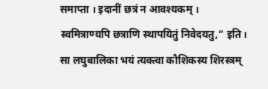समाप्ता । इदानीं छत्रं न आवश्यकम् । स्वमित्राण्यपि छत्राणि स्थापयितुं निवेदयतु,” इति। सा लघुबालिका भयं त्यक्त्वा कौशिकस्य शिरस्त्रम्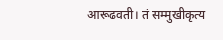आरूढवती। तं सम्मुखीकृत्य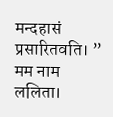मन्दहासं प्रसारितवति। ” मम नाम ललिता।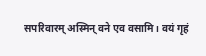सपरिवारम् अस्मिन् वने एव वसामि। वयं गृहं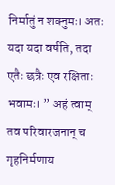निर्मातुं न शक्नुमः। अतः यदा यदा वर्षति, तदा एतैः छत्रैः एव रक्षिताः भवामः। ” अहं त्वाम् तव परिवारजनान् च गृहनिर्मणाय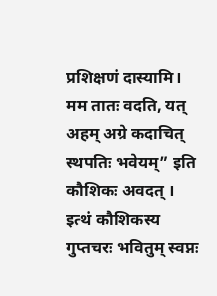प्रशिक्षणं दास्यामि। मम तातः वदति, यत् अहम् अग्रे कदाचित् स्थपतिः भवेयम्” इति कौशिकः अवदत् । इत्थं कौशिकस्य गुप्तचरः भवितुम् स्वप्नः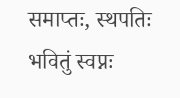समाप्तः, स्थपतिः भवितुं स्वप्नः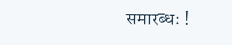समारब्धः !